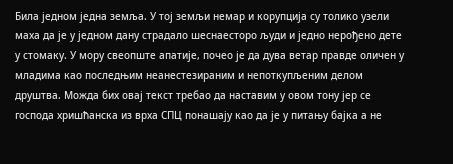Била једном једна земља. У тој земљи немар и корупција су толико узели маха да је у једном дану страдало шеснаесторо људи и једно нерођено дете у стомаку. У мору свеопште апатије, почео је да дува ветар правде оличен у младима као последњим неанестезираним и непоткупљеним делом друштва. Можда бих овај текст требао да наставим у овом тону јер се господа хришћанска из врха СПЦ понашају као да је у питању бајка а не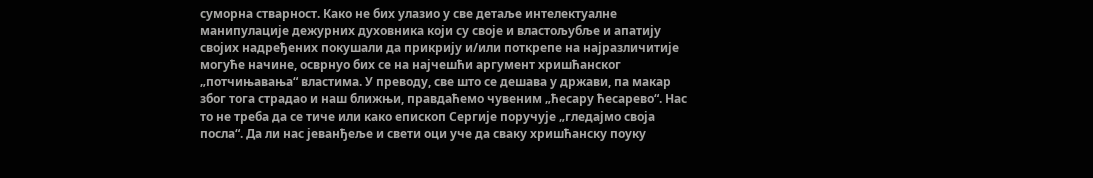суморна стварност. Како не бих улазио у све детаље интелектуалне манипулације дежурних духовника који су своје и властољубље и апатију својих надређених покушали да прикрију и/или поткрепе на најразличитије могуће начине, осврнуо бих се на најчешћи аргумент хришћанског „потчињавања“ властима. У преводу, све што се дешава у држави, па макар због тога страдао и наш ближњи, правдаћемо чувеним „ћесару ћесарево“. Нас то не треба да се тиче или како епископ Сергије поручује „гледајмо своја посла“. Да ли нас јеванђеље и свети оци уче да сваку хришћанску поуку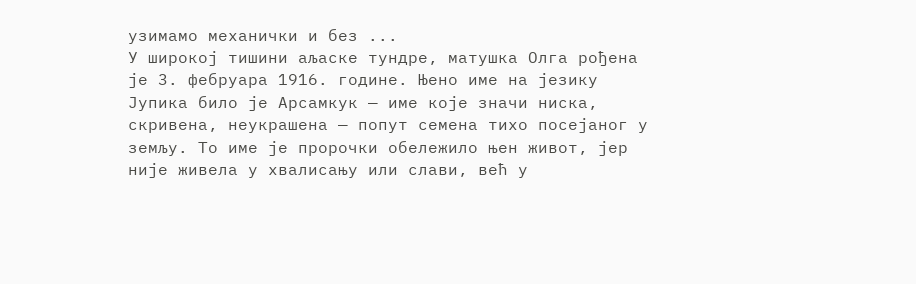узимамо механички и без ...
У широкој тишини аљаске тундре, матушка Олга рођена је 3. фебруара 1916. године. Њено име на језику Јупика било је Арсамкук — име које значи ниска, скривена, неукрашена — попут семена тихо посејаног у земљу. То име је пророчки обележило њен живот, јер није живела у хвалисању или слави, већ у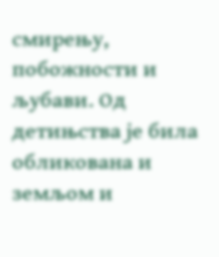смирењу, побожности и љубави. Од детињства је била обликована и земљом и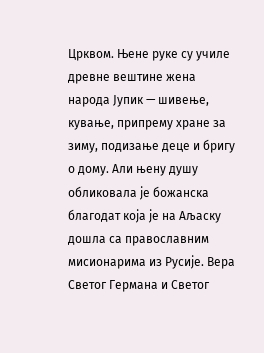Црквом. Њене руке су училе древне вештине жена народа Јупик — шивење, кување, припрему хране за зиму, подизање деце и бригу о дому. Али њену душу обликовала је божанска благодат која је на Аљаску дошла са православним мисионарима из Русије. Вера Светог Германа и Светог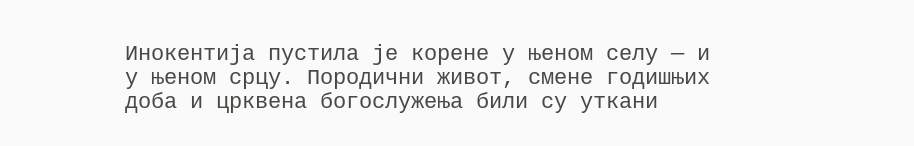Инокентија пустила је корене у њеном селу — и у њеном срцу. Породични живот, смене годишњих доба и црквена богослужења били су уткани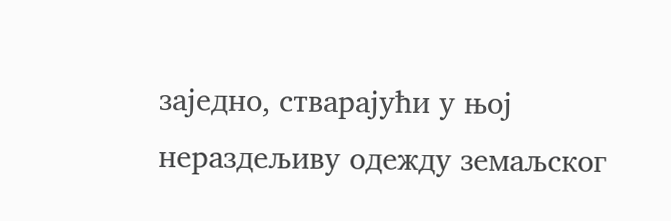заједно, стварајући у њој нераздељиву одежду земаљског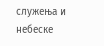служења и небеске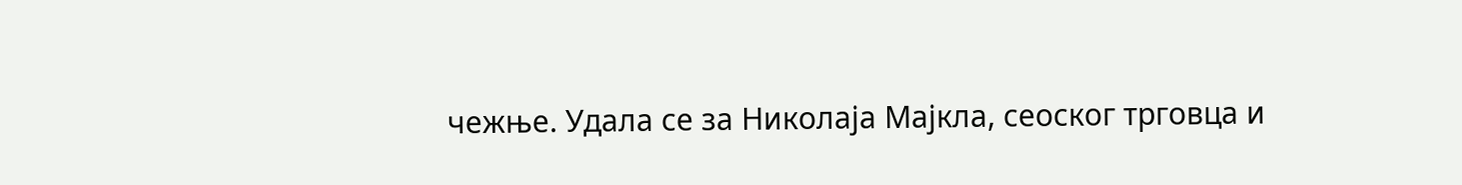чежње. Удала се за Николаја Мајкла, сеоског трговца и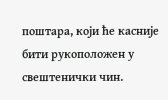поштара, који ће касније бити рукоположен у свештенички чин.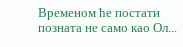Временом ће постати позната не само као Ол...